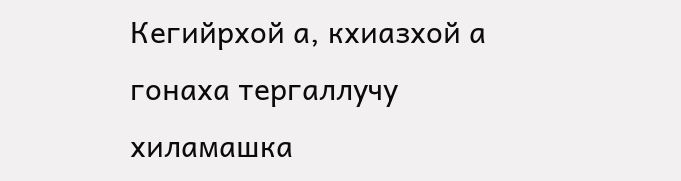Кегийрхой а, кхиазхой а гонаха тергаллучу хиламашка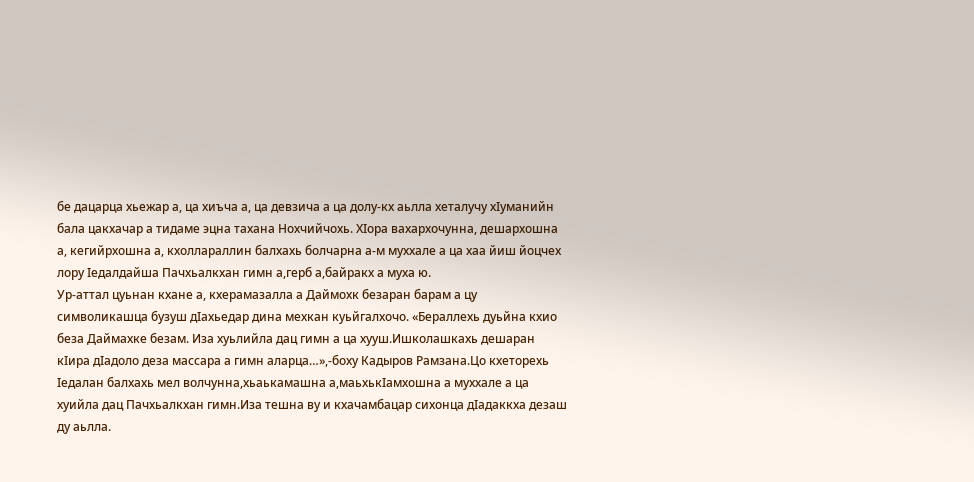бе дацарца хьежар а, ца хиъча а, ца девзича а ца долу-кх аьлла хеталучу хIуманийн бала цакхачар а тидаме эцна тахана Нохчийчохь. ХIора вахархочунна, дешархошна а, кегийрхошна а, кхоллараллин балхахь болчарна а-м муххале а ца хаа йиш йоцчех лору Iедалдайша Пачхьалкхан гимн а,герб а,байракх а муха ю.
Ур-аттал цуьнан кхане а, кхерамазалла а Даймохк безаран барам а цу символикашца бузуш дIахьедар дина мехкан куьйгалхочо. «Бераллехь дуьйна кхио беза Даймахке безам. Иза хуьлийла дац гимн а ца хууш.Ишколашкахь дешаран кIира дIадоло деза массара а гимн аларца…»,-боху Кадыров Рамзана.Цо кхеторехь Iедалан балхахь мел волчунна,хьаькамашна а,маьхькIамхошна а муххале а ца хуийла дац Пачхьалкхан гимн.Иза тешна ву и кхачамбацар сихонца дIадаккха дезаш ду аьлла.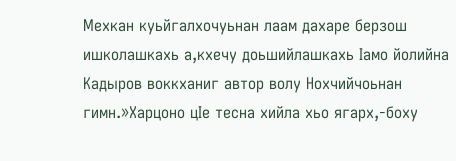Мехкан куьйгалхочуьнан лаам дахаре берзош ишколашкахь а,кхечу доьшийлашкахь Iамо йолийна Кадыров воккханиг автор волу Нохчийчоьнан гимн.»Харцоно цIе тесна хийла хьо ягарх,-боху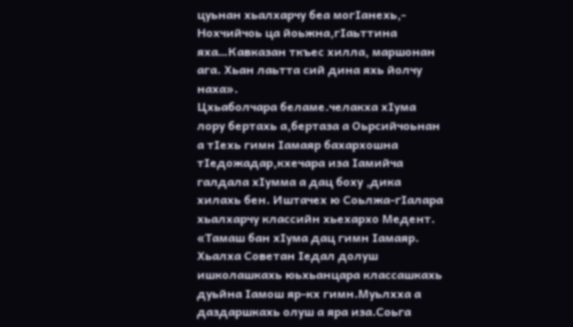цуьнан хьалхарчу беа могIанехь,- Нохчийчоь ца йоьжна,гIаьттина яха…Кавказан ткъес хилла, маршонан ага. Хьан лаьтта сий дина яхь йолчу наха».
Цхьаболчара беламе.челакха хIума лору бертахь а,бертаза а Оьрсийчоьнан а тIехь гимн Iамаяр бахархошна тIедожадар,кхечара иза Iамийча галдала хIумма а дац боху ,дика хилахь бен. Иштачех ю Соьлжа-гIалара хьалхарчу классийн хьехархо Медент.
«Тамаш бан хIума дац гимн Iамаяр. Хьалха Советан Iедал долуш ишколашкахь юьхьанцара классашкахь дуьйна Iамош яр-кх гимн.Муьлхха а даздаршкахь олуш а яра иза.Соьга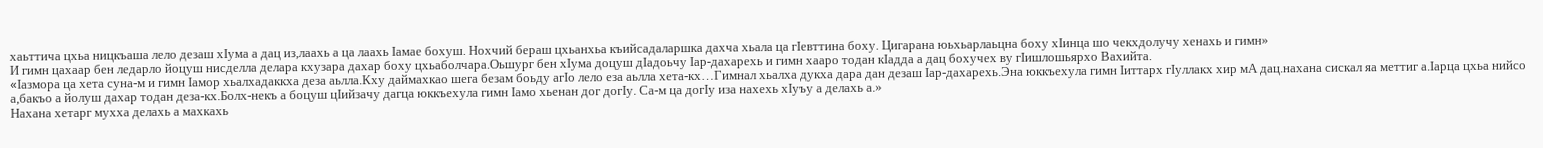хаьттича цхьа ницкъаша лело дезаш хIума а дац из,лаахь а ца лаахь Iамае бохуш. Нохчий бераш цхьанхьа къийсадаларшка дахча хьала ца гIевттина боху. Цигарана юьхьарлаьцна боху хIинца шо чекхдолучу хенахь и гимн»
И гимн цахаар бен ледарло йоцуш нисделла делара кхузара дахар боху цхьаболчара.Оьшург бен хIума доцуш дIадоьчу Iар-дахарехь и гимн хааро тодан кIадда а дац бохучех ву гIишлошьярхо Вахийта.
«Iазмора ца хета суна-м и гимн Iамор хьалхадаккха деза аьлла.Кху даймахкао шега безам боьду агIо лело еза аьлла хета-кх…Гимнал хьалха дукха дара дан дезаш Iар-дахарехь.Эна юккъехула гимн Iиттарх гIуллакх хир мА дац.нахана сискал яа меттиг а.Iарца цхьа нийсо а,бакъо а йолуш дахар тодан деза-кх.Болх-некъ а боцуш цIийзачу дагца юккъехула гимн Iамо хьенан дог догIу. Са-м ца догIу иза нахехь хIуъу а делахь а.»
Нахана хетарг мухха делахь а махкахь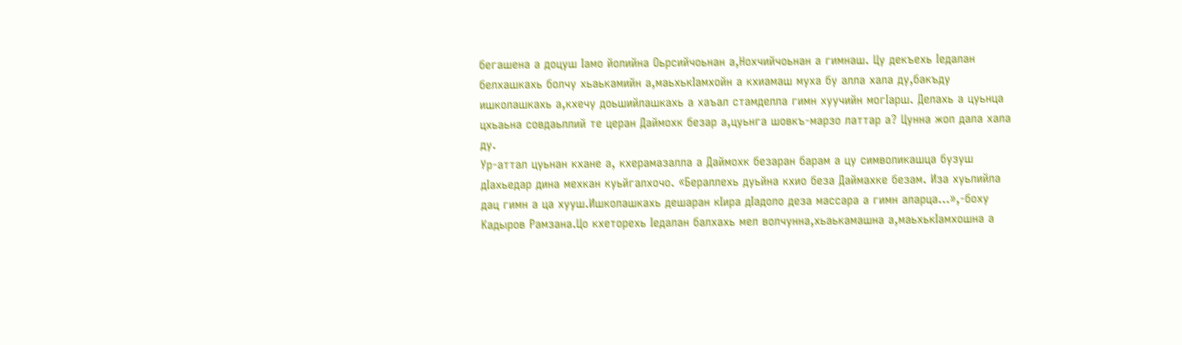бегашена а доцуш Iамо йолийна Оьрсийчоьнан а,Нохчийчоьнан а гимнаш. Цу декъехь Iедалан белхашкахь болчу хьаькамийн а,маьхькIамхойн а кхиамаш муха бу алла хала ду,бакъду ишколашкахь а,кхечу доьшийлашкахь а хаъал стамделла гимн хуучийн могIарш. Делахь а цуьнца цхьаьна совдаьллий те церан Даймохк безар а,цуьнга шовкъ-марзо латтар а? Цунна жоп дала хала ду.
Ур-аттал цуьнан кхане а, кхерамазалла а Даймохк безаран барам а цу символикашца бузуш дIахьедар дина мехкан куьйгалхочо. «Бераллехь дуьйна кхио беза Даймахке безам. Иза хуьлийла дац гимн а ца хууш.Ишколашкахь дешаран кIира дIадоло деза массара а гимн аларца…»,-боху Кадыров Рамзана.Цо кхеторехь Iедалан балхахь мел волчунна,хьаькамашна а,маьхькIамхошна а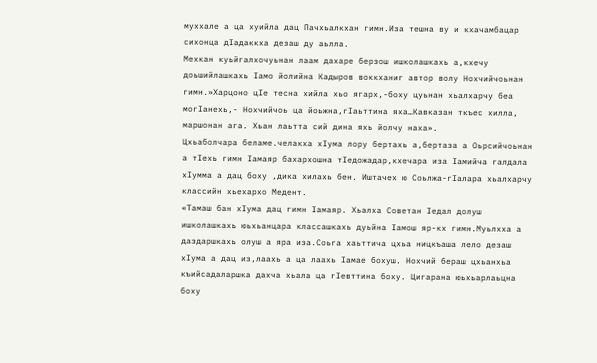муххале а ца хуийла дац Пачхьалкхан гимн.Иза тешна ву и кхачамбацар сихонца дIадаккха дезаш ду аьлла.
Мехкан куьйгалхочуьнан лаам дахаре берзош ишколашкахь а,кхечу доьшийлашкахь Iамо йолийна Кадыров воккханиг автор волу Нохчийчоьнан гимн.»Харцоно цIе тесна хийла хьо ягарх,-боху цуьнан хьалхарчу беа могIанехь,- Нохчийчоь ца йоьжна,гIаьттина яха…Кавказан ткъес хилла, маршонан ага. Хьан лаьтта сий дина яхь йолчу наха».
Цхьаболчара беламе.челакха хIума лору бертахь а,бертаза а Оьрсийчоьнан а тIехь гимн Iамаяр бахархошна тIедожадар,кхечара иза Iамийча галдала хIумма а дац боху ,дика хилахь бен. Иштачех ю Соьлжа-гIалара хьалхарчу классийн хьехархо Медент.
«Тамаш бан хIума дац гимн Iамаяр. Хьалха Советан Iедал долуш ишколашкахь юьхьанцара классашкахь дуьйна Iамош яр-кх гимн.Муьлхха а даздаршкахь олуш а яра иза.Соьга хаьттича цхьа ницкъаша лело дезаш хIума а дац из,лаахь а ца лаахь Iамае бохуш. Нохчий бераш цхьанхьа къийсадаларшка дахча хьала ца гIевттина боху. Цигарана юьхьарлаьцна боху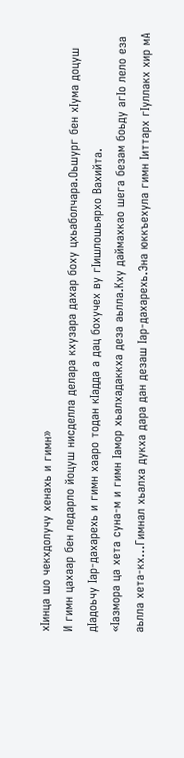хIинца шо чекхдолучу хенахь и гимн»
И гимн цахаар бен ледарло йоцуш нисделла делара кхузара дахар боху цхьаболчара.Оьшург бен хIума доцуш дIадоьчу Iар-дахарехь и гимн хааро тодан кIадда а дац бохучех ву гIишлошьярхо Вахийта.
«Iазмора ца хета суна-м и гимн Iамор хьалхадаккха деза аьлла.Кху даймахкао шега безам боьду агIо лело еза аьлла хета-кх…Гимнал хьалха дукха дара дан дезаш Iар-дахарехь.Эна юккъехула гимн Iиттарх гIуллакх хир мА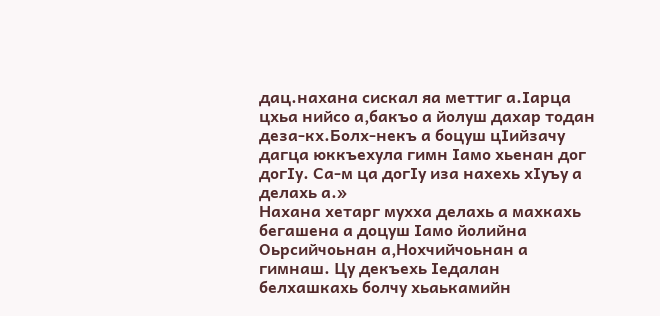дац.нахана сискал яа меттиг а.Iарца цхьа нийсо а,бакъо а йолуш дахар тодан деза-кх.Болх-некъ а боцуш цIийзачу дагца юккъехула гимн Iамо хьенан дог догIу. Са-м ца догIу иза нахехь хIуъу а делахь а.»
Нахана хетарг мухха делахь а махкахь бегашена а доцуш Iамо йолийна Оьрсийчоьнан а,Нохчийчоьнан а гимнаш. Цу декъехь Iедалан белхашкахь болчу хьаькамийн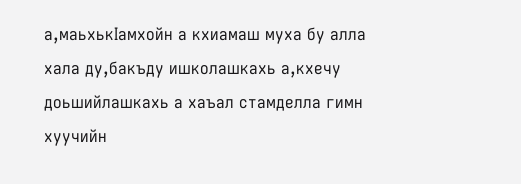а,маьхькIамхойн а кхиамаш муха бу алла хала ду,бакъду ишколашкахь а,кхечу доьшийлашкахь а хаъал стамделла гимн хуучийн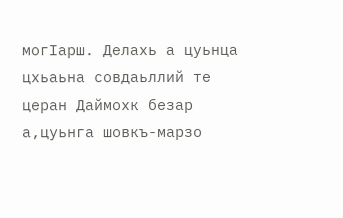могIарш. Делахь а цуьнца цхьаьна совдаьллий те церан Даймохк безар а,цуьнга шовкъ-марзо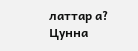латтар а? Цунна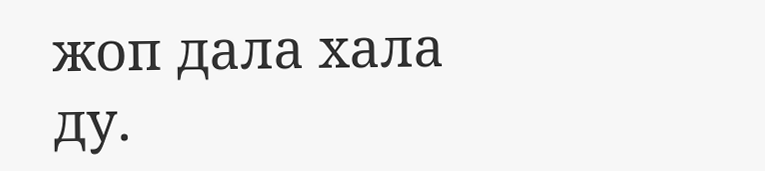жоп дала хала ду.